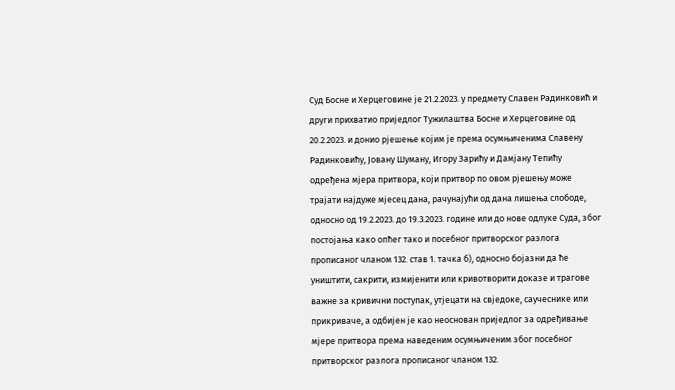Суд Босне и Херцеговине је 21.2.2023. у предмету Славен Радинковић и други прихватио приједлог Тужилаштва Босне и Херцеговине од 20.2.2023. и донио рјешење којим је према осумњиченима Славену Радинковићу, Јовану Шуману, Игору Зарићу и Дамјану Тепићу одређена мјера притвора, који притвор по овом рјешењу може трајати најдуже мјесец дана, рачунајући од дана лишења слободе, односно од 19.2.2023. до 19.3.2023. године или до нове одлуке Суда, због постојања како опћег тако и посебног притворског разлога прописаног чланом 132. став 1. тачка б), односно бојазни да ће уништити, сакрити, измијенити или кривотворити доказе и трагове важне за кривични поступак, утјецати на свједоке, саучеснике или прикриваче, а одбијен је као неоснован приједлог за одређивање мјере притвора према наведеним осумњиченим због посебног притворског разлога прописаног чланом 132.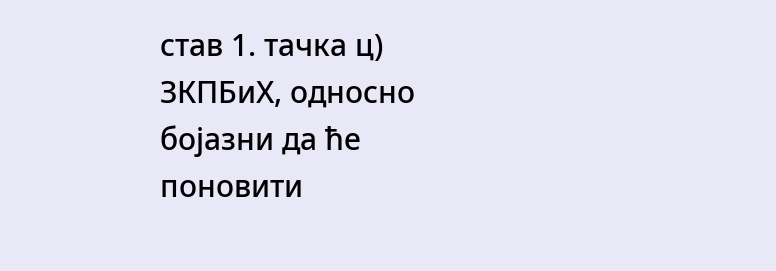став 1. тачка ц) ЗКПБиХ, односно бојазни да ће поновити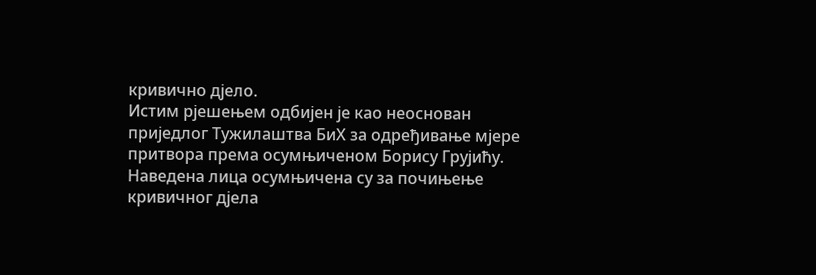кривично дјело.
Истим рјешењем одбијен је као неоснован приједлог Тужилаштва БиХ за одређивање мјере притвора према осумњиченом Борису Грујићу.
Наведена лица осумњичена су за почињење кривичног дјела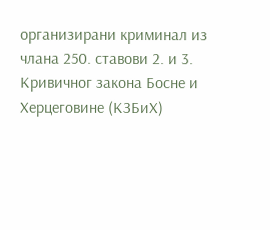организирани криминал из члана 250. ставови 2. и 3. Кривичног закона Босне и Херцеговине (КЗБиХ)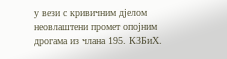у вези с кривичним дјелом неовлаштени промет опојним дрогама из члана 195. КЗБиХ.